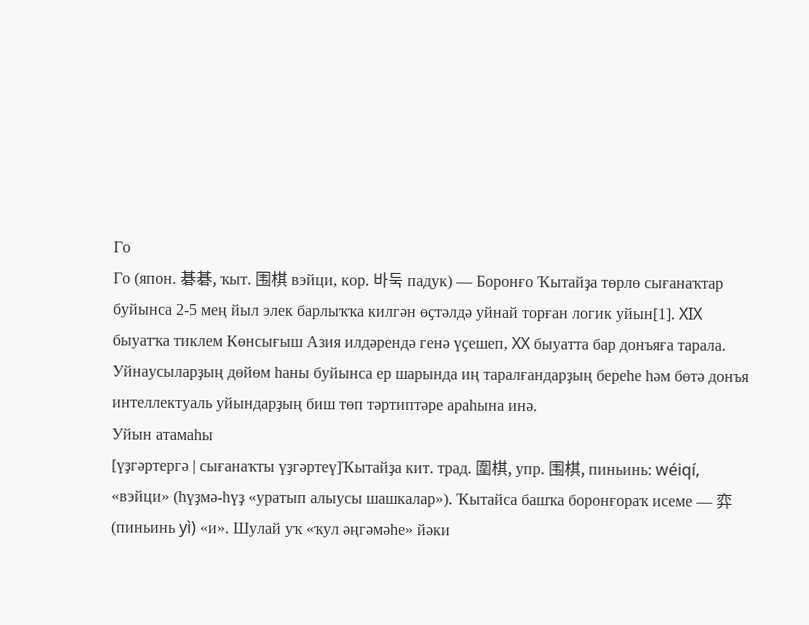Го
Го (япон. 碁碁, ҡыт. 围棋 вэйци, кор. 바둑 падук) — Боронғо Ҡытайҙа төрлө сығанаҡтар буйынса 2-5 мең йыл элек барлыҡҡа килгән өҫтәлдә уйнай торған логик уйын[1]. XIX быуатҡа тиклем Көнсығыш Азия илдәрендә генә үҫешеп, XX быуатта бар донъяға тарала. Уйнаусыларҙың дөйөм һаны буйынса ер шарында иң таралғандарҙың береһе һәм бөтә донъя интеллектуаль уйындарҙың биш төп тәртиптәре араһына инә.
Уйын атамаһы
[үҙгәртергә | сығанаҡты үҙгәртеү]Ҡытайҙа кит. трад. 圍棋, упр. 围棋, пиньинь: wéiqí, «вэйци» (һүҙмә-һүҙ «уратып алыусы шашкалар»). Ҡытайса башҡа боронғораҡ исеме — 弈 (пиньинь yì) «и». Шулай уҡ «ҡул әңгәмәһе» йәки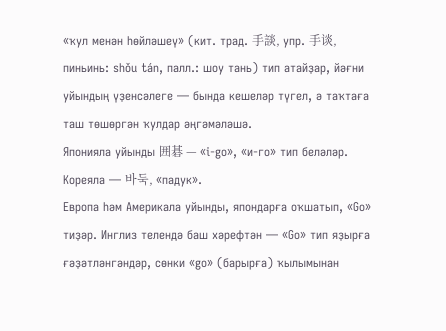«ҡул менән һөйләшеү» (кит. трад. 手談, упр. 手谈, пиньинь: shǒu tán, палл.: шоу тань) тип атайҙар, йәғни уйындың үҙенсәлеге — бында кешеләр түгел, ә таҡтаға таш төшөргән ҡулдар әңгәмәләшә.
Японияла уйынды 囲碁 — «i-go», «и-го» тип беләләр.
Кореяла — 바둑, «падук».
Европа һәм Америкала уйынды, япондарға оҡшатып, «Go» тиҙәр. Инглиз телендә баш хәрефтән — «Go» тип яҙырға ғәҙәтләнгәндәр, сөнки «go» (барырға) ҡылымынан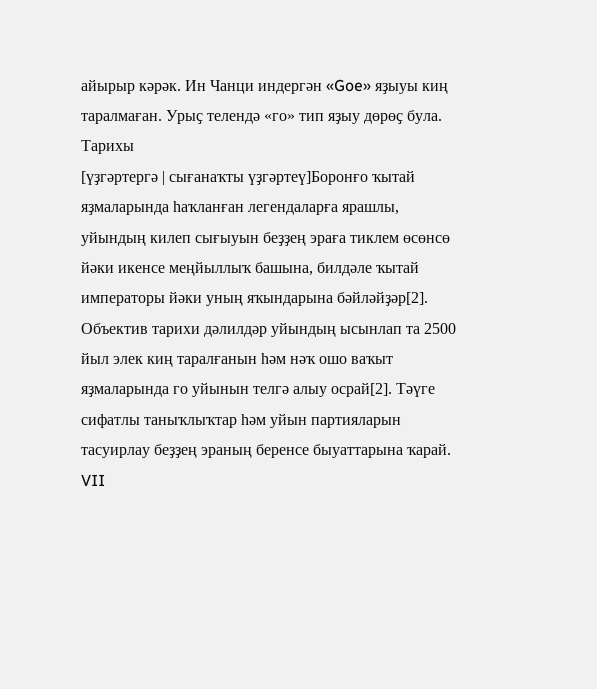айырыр кәрәк. Ин Чанци индергән «Goe» яҙыуы киң таралмаған. Урыҫ телендә «го» тип яҙыу дөрөҫ була.
Тарихы
[үҙгәртергә | сығанаҡты үҙгәртеү]Боронғо ҡытай яҙмаларында һаҡланған легендаларға ярашлы, уйындың килеп сығыуын беҙҙең эраға тиклем өсөнсө йәки икенсе меңйыллыҡ башына, билдәле ҡытай императоры йәки уның яҡындарына бәйләйҙәр[2]. Объектив тарихи дәлилдәр уйындың ысынлап та 2500 йыл элек киң таралғанын һәм нәҡ ошо ваҡыт яҙмаларында го уйынын телгә алыу осрай[2]. Тәүге сифатлы таныҡлыҡтар һәм уйын партияларын тасуирлау беҙҙең эраның беренсе быуаттарына ҡарай. VII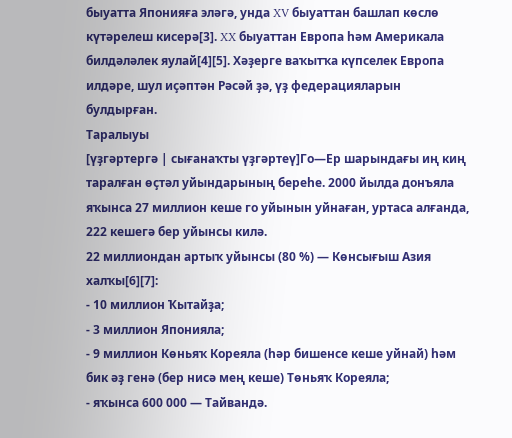быуатта Японияға эләгә, унда XV быуаттан башлап көслө күтәрелеш кисерә[3]. XX быуаттан Европа һәм Америкала билдәләлек яулай[4][5]. Хәҙерге ваҡытҡа күпселек Европа илдәре, шул иҫәптән Рәсәй ҙә, үҙ федерацияларын булдырған.
Таралыуы
[үҙгәртергә | сығанаҡты үҙгәртеү]Го—Ер шарындағы иң киң таралған өҫтәл уйындарының береһе. 2000 йылда донъяла яҡынса 27 миллион кеше го уйынын уйнаған, уртаса алғанда, 222 кешегә бер уйынсы килә.
22 миллиондан артыҡ уйынсы (80 %) — Көнсығыш Азия халҡы[6][7]:
- 10 миллион Ҡытайҙа;
- 3 миллион Японияла;
- 9 миллион Көньяҡ Кореяла (һәр бишенсе кеше уйнай) һәм бик әҙ генә (бер нисә мең кеше) Төньяҡ Кореяла;
- яҡынса 600 000 — Тайвандә.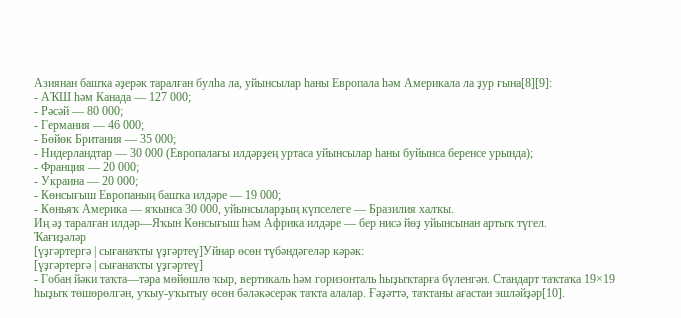Азиянан башҡа әҙерәк таралған булһа ла, уйынсылар һаны Европала һәм Америкала ла ҙур ғына[8][9]:
- АҠШ һәм Канада — 127 000;
- Рәсәй — 80 000;
- Германия — 46 000;
- Бөйөк Британия — 35 000;
- Нидерландтар — 30 000 (Европалағы илдәрҙең уртаса уйынсылар һаны буйынса беренсе урында);
- Франция — 20 000;
- Украина — 20 000;
- Көнсығыш Европаның башҡа илдәре — 19 000;
- Көньяҡ Америка — яҡынса 30 000, уйынсыларҙың күпселеге — Бразилия халҡы.
Иң әҙ таралған илдәр—Яҡын Көнсығыш һәм Африка илдәре — бер нисә йөҙ уйынсынан артыҡ түгел.
Ҡағиҙәләр
[үҙгәртергә | сығанаҡты үҙгәртеү]Уйнар өсөн түбәндәгеләр кәрәк:
[үҙгәртергә | сығанаҡты үҙгәртеү]
- Гобан йәки таҡта—тәра мөйөшлө ҡыр, вертикаль һәм горизонталь һыҙыҡтарға бүленгән. Стандарт таҡтаҡа 19×19 һыҙыҡ төшөрөлгән, уҡыу-уҡытыу өсөн бәләкәсерәк таҡта алалар. Ғәҙәттә, таҡтаны ағастан эшләйҙәр[10].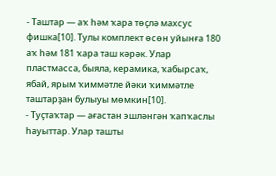- Таштар — аҡ һәм ҡара төҫлә махсус фишка[10]. Тулы комплект өсөн уйынға 180 аҡ һәм 181 ҡара таш кәрәк. Улар пластмасса, быяла, керамика, ҡабырсаҡ, ябай, ярым ҡиммәтле йәки ҡиммәтле таштарҙан булыуы мөмкин[10].
- Туҫтаҡтар — ағастан эшләнгән ҡапҡаслы һауыттар. Улар ташты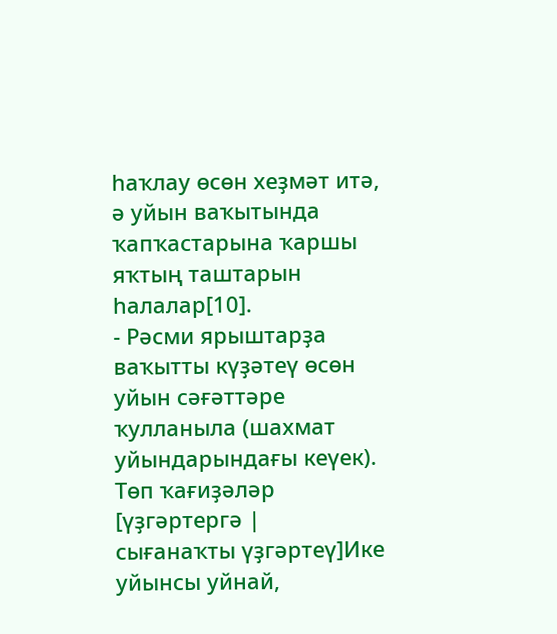һаҡлау өсөн хеҙмәт итә, ә уйын ваҡытында ҡапҡастарына ҡаршы яҡтың таштарын һалалар[10].
- Рәсми ярыштарҙа ваҡытты күҙәтеү өсөн уйын сәғәттәре ҡулланыла (шахмат уйындарындағы кеүек).
Төп ҡағиҙәләр
[үҙгәртергә | сығанаҡты үҙгәртеү]Ике уйынсы уйнай,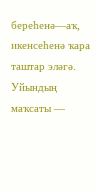береһенә—аҡ, икенсеһенә ҡара таштар эләгә. Уйындың маҡсаты —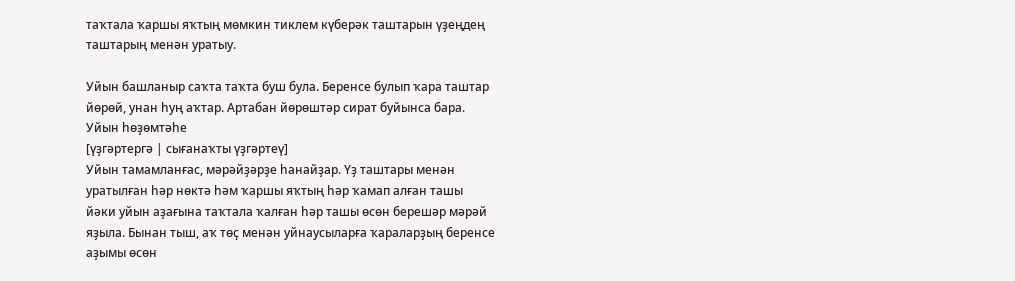таҡтала ҡаршы яҡтың мөмкин тиклем күберәк таштарын үҙеңдең таштарың менән уратыу.

Уйын башланыр саҡта таҡта буш була. Беренсе булып ҡара таштар йөрөй, унан һуң аҡтар. Артабан йөрөштәр сират буйынса бара.
Уйын һөҙөмтәһе
[үҙгәртергә | сығанаҡты үҙгәртеү]
Уйын тамамланғас, мәрәйҙәрҙе һанайҙар. Үҙ таштары менән уратылған һәр нөктә һәм ҡаршы яҡтың һәр ҡамап алған ташы йәки уйын аҙағына таҡтала ҡалған һәр ташы өсөн берешәр мәрәй яҙыла. Бынан тыш, аҡ төҫ менән уйнаусыларға ҡараларҙың беренсе аҙымы өсөн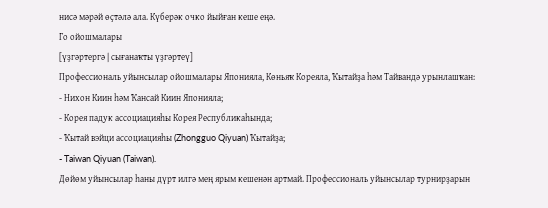нисә мәрәй өҫтәлә ала. Күберәк очко йыйған кеше еңә.
Го ойошмалары
[үҙгәртергә | сығанаҡты үҙгәртеү]
Профессиональ уйынсылар ойошмалары Японияла, Көньяҡ Кореяла, Ҡытайҙа һәм Тайвандә урынлашҡан:
- Нихон Киин һәм Ҡансай Киин Японияла;
- Корея падук ассоциацияһы Корея Республикаһында;
- Ҡытай вэйци ассоциацияһы (Zhongguo Qiyuan) Ҡытайҙа;
- Taiwan Qiyuan (Taiwan).
Дөйөм уйынсылар һаны дүрт илгә мең ярым кешенән артмай. Профессиональ уйынсылар турнирҙарын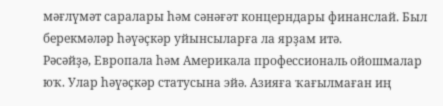мәғлүмәт саралары һәм сәнәғәт концерндары финанслай. Был берекмәләр һәүәҫкәр уйынсыларға ла ярҙам итә.
Рәсәйҙә, Европала һәм Америкала профессиональ ойошмалар юҡ. Улар һәүәҫкәр статусына эйә. Азияға ҡағылмаған иң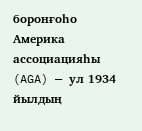боронғоһо Америка ассоциацияһы (AGA) — ул 1934 йылдың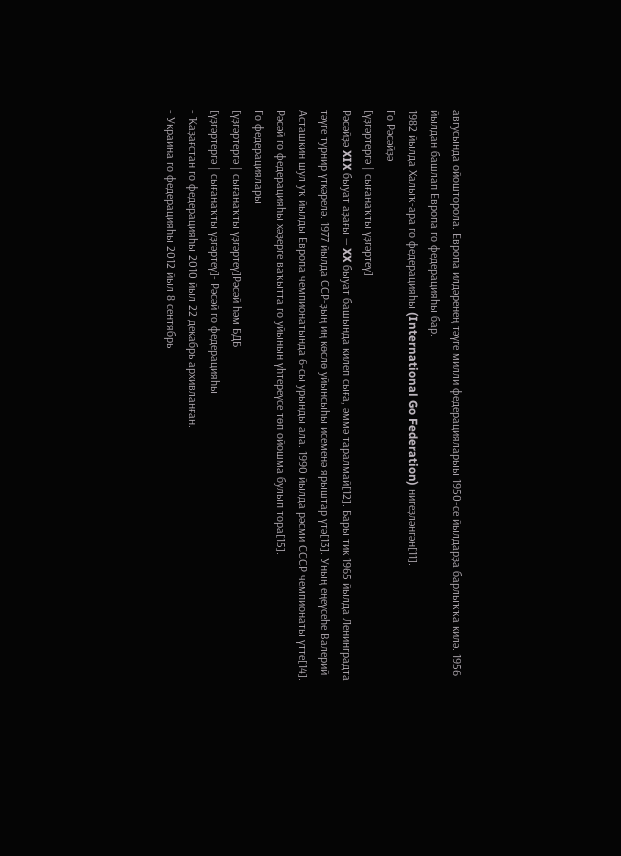авгусында ойошторола. Европа илдәренең тәүге милли федерацияларыы 1950-се йылдарҙа барлыҡҡа килә. 1956 йылдан башлап Европа го федерацияһы бар.
1982 йылда Халыҡ-ара го федерацияһы (International Go Federation) нигеҙләнгән[11].
Го Рәсәйҙә
[үҙгәртергә | сығанаҡты үҙгәртеү]
Рәсәйҙә XIX быуат аҙағы — XX быуат башында килеп сыға, әммә таралмай[12]. Бары тик 1965 йылда Ленинградта тәүге турнир үткәрелә. 1977 йылда ССР-ҙың иң көслө уйынсыһы исеменә ярыштар үтә[13]. Уның еңеүсеһе Валерий Асташкин шул уҡ йылды Европа чемпионатында 6-сы урынды ала. 1990 йылда рәсми СССР чемпионаты үтте[14].
Рәсәй го федерацияһы хәҙерге ваҡытта го уйынын үһтереүсе төп ойошма булып тора[15].
Го федерациялары
[үҙгәртергә | сығанаҡты үҙгәртеү]Рәсәй һәм БДБ
[үҙгәртергә | сығанаҡты үҙгәртеү]- Рәсәй го федерацияһы
- Ҡаҙағстан го федерацияһы 2010 йыл 22 декабрь архивланған.
- Украина го федерацияһы 2012 йыл 8 сентябрь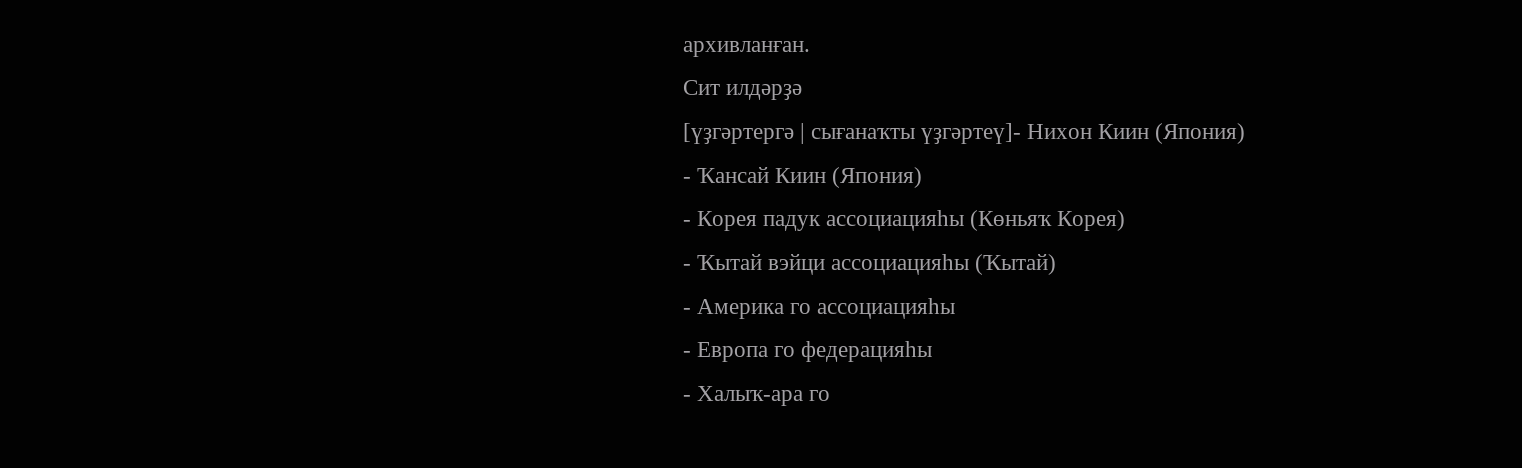архивланған.
Сит илдәрҙә
[үҙгәртергә | сығанаҡты үҙгәртеү]- Нихон Киин (Япония)
- Ҡансай Киин (Япония)
- Корея падук ассоциацияһы (Көньяҡ Корея)
- Ҡытай вэйци ассоциацияһы (Ҡытай)
- Америка го ассоциацияһы
- Европа го федерацияһы
- Халыҡ-ара го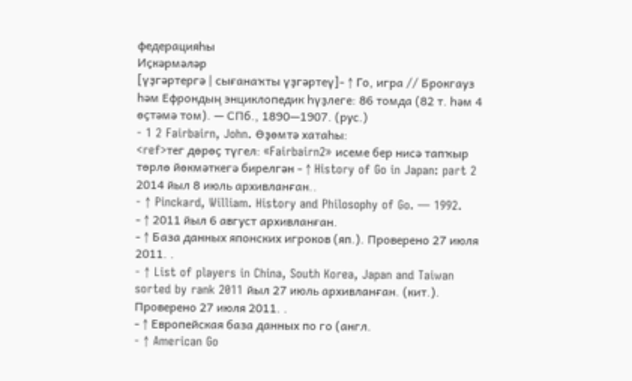федерацияһы
Иҫкәрмәләр
[үҙгәртергә | сығанаҡты үҙгәртеү]- ↑ Го, игра // Брокгауз һәм Ефрондың энциклопедик һүҙлеге: 86 томда (82 т. һәм 4 өҫтәмә том). — СПб., 1890—1907. (рус.)
- 1 2 Fairbairn, John. Өҙөмтә хатаһы:
<ref>тег дөрөҫ түгел: «Fairbairn2» исеме бер нисә тапҡыр төрлө йөкмәткегә бирелгән - ↑ History of Go in Japan: part 2 2014 йыл 8 июль архивланған..
- ↑ Pinckard, William. History and Philosophy of Go. — 1992.
- ↑ 2011 йыл 6 август архивланған.
- ↑ База данных японских игроков (яп.). Проверено 27 июля 2011. .
- ↑ List of players in China, South Korea, Japan and Taiwan sorted by rank 2011 йыл 27 июль архивланған. (кит.). Проверено 27 июля 2011. .
- ↑ Европейская база данных по го (англ.
- ↑ American Go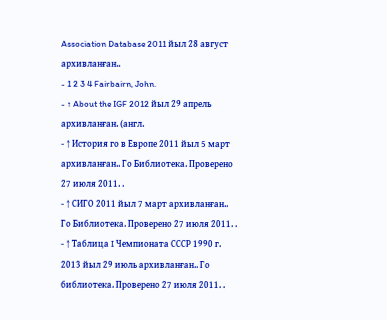Association Database 2011 йыл 28 август архивланған..
- 1 2 3 4 Fairbairn, John.
- ↑ About the IGF 2012 йыл 29 апрель архивланған. (англ.
- ↑ История го в Европе 2011 йыл 5 март архивланған.. Го Библиотека. Проверено 27 июля 2011. .
- ↑ СИГО 2011 йыл 7 март архивланған.. Го Библиотека. Проверено 27 июля 2011. .
- ↑ Таблица I Чемпионата СССР 1990 г. 2013 йыл 29 июль архивланған.. Го библиотека. Проверено 27 июля 2011. .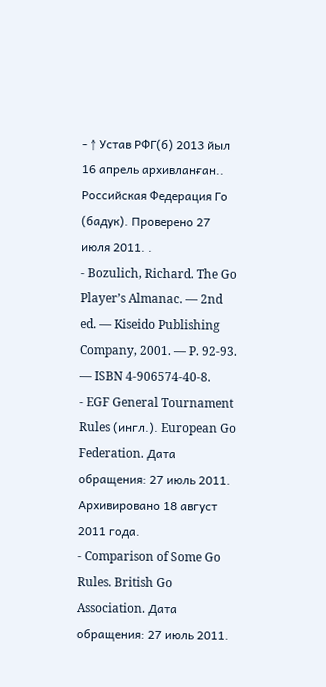- ↑ Устав РФГ(б) 2013 йыл 16 апрель архивланған.. Российская Федерация Го (бадук). Проверено 27 июля 2011. .
- Bozulich, Richard. The Go Player’s Almanac. — 2nd ed. — Kiseido Publishing Company, 2001. — P. 92-93. — ISBN 4-906574-40-8.
- EGF General Tournament Rules (ингл.). European Go Federation. Дата обращения: 27 июль 2011. Архивировано 18 август 2011 года.
- Comparison of Some Go Rules. British Go Association. Дата обращения: 27 июль 2011.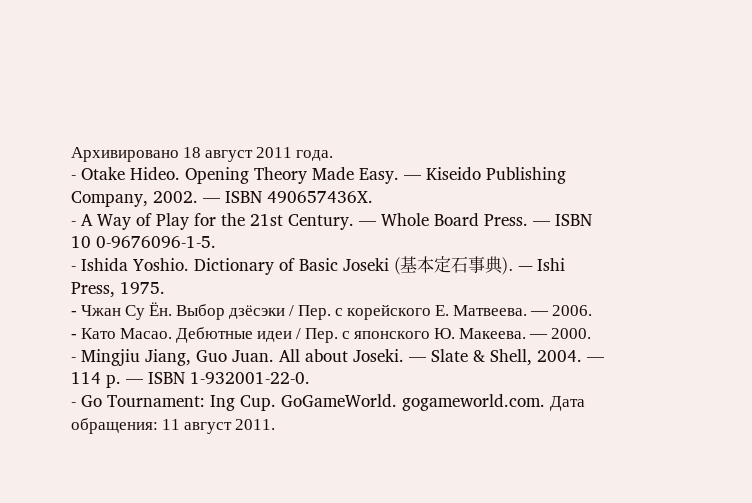Архивировано 18 август 2011 года.
- Otake Hideo. Opening Theory Made Easy. — Kiseido Publishing Company, 2002. — ISBN 490657436X.
- A Way of Play for the 21st Century. — Whole Board Press. — ISBN 10 0-9676096-1-5.
- Ishida Yoshio. Dictionary of Basic Joseki (基本定石事典). — Ishi Press, 1975.
- Чжан Су Ён. Выбор дзёсэки / Пер. с корейского Е. Матвеева. — 2006.
- Като Масао. Дебютные идеи / Пер. с японского Ю. Макеева. — 2000.
- Mingjiu Jiang, Guo Juan. All about Joseki. — Slate & Shell, 2004. — 114 p. — ISBN 1-932001-22-0.
- Go Tournament: Ing Cup. GoGameWorld. gogameworld.com. Дата обращения: 11 август 2011.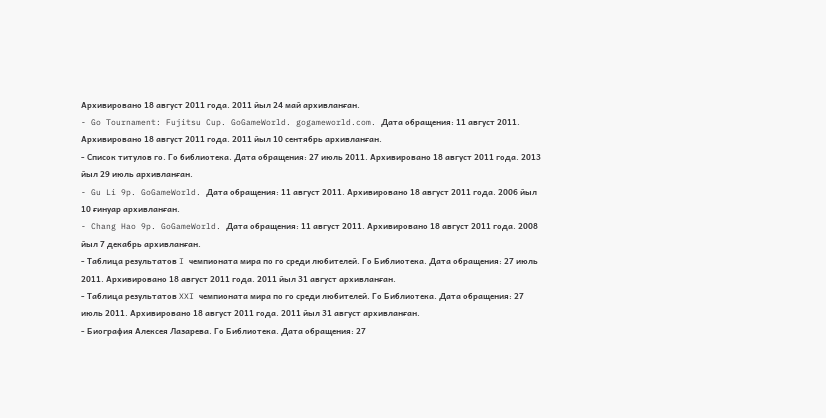Архивировано 18 август 2011 года. 2011 йыл 24 май архивланған.
- Go Tournament: Fujitsu Cup. GoGameWorld. gogameworld.com. Дата обращения: 11 август 2011. Архивировано 18 август 2011 года. 2011 йыл 10 сентябрь архивланған.
- Список титулов го. Го библиотека. Дата обращения: 27 июль 2011. Архивировано 18 август 2011 года. 2013 йыл 29 июль архивланған.
- Gu Li 9p. GoGameWorld. Дата обращения: 11 август 2011. Архивировано 18 август 2011 года. 2006 йыл 10 ғинуар архивланған.
- Chang Hao 9p. GoGameWorld. Дата обращения: 11 август 2011. Архивировано 18 август 2011 года. 2008 йыл 7 декабрь архивланған.
- Таблица результатов I чемпионата мира по го среди любителей. Го Библиотека. Дата обращения: 27 июль 2011. Архивировано 18 август 2011 года. 2011 йыл 31 август архивланған.
- Таблица результатов XXI чемпионата мира по го среди любителей. Го Библиотека. Дата обращения: 27 июль 2011. Архивировано 18 август 2011 года. 2011 йыл 31 август архивланған.
- Биография Алексея Лазарева. Го Библиотека. Дата обращения: 27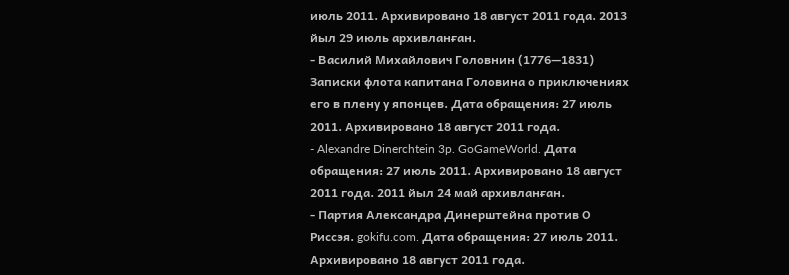июль 2011. Архивировано 18 август 2011 года. 2013 йыл 29 июль архивланған.
- Василий Михайлович Головнин (1776—1831) Записки флота капитана Головина о приключениях его в плену у японцев. Дата обращения: 27 июль 2011. Архивировано 18 август 2011 года.
- Alexandre Dinerchtein 3p. GoGameWorld. Дата обращения: 27 июль 2011. Архивировано 18 август 2011 года. 2011 йыл 24 май архивланған.
- Партия Александра Динерштейна против О Риссэя. gokifu.com. Дата обращения: 27 июль 2011. Архивировано 18 август 2011 года.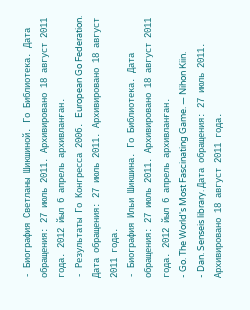- Биография Светланы Шикшиной. Го Библиотека. Дата обращения: 27 июль 2011. Архивировано 18 август 2011 года. 2012 йыл 6 апрель архивланған.
- Результаты Го Конгресса 2006. European Go Federation. Дата обращения: 27 июль 2011. Архивировано 18 август 2011 года.
- Биография Ильи Шикшина. Го Библиотека. Дата обращения: 27 июль 2011. Архивировано 18 август 2011 года. 2012 йыл 6 апрель архивланған.
- Go. The World's Most Fascinating Game. — Nihon Kiin.
- Dan. Senseis library. Дата обращения: 27 июль 2011. Архивировано 18 август 2011 года.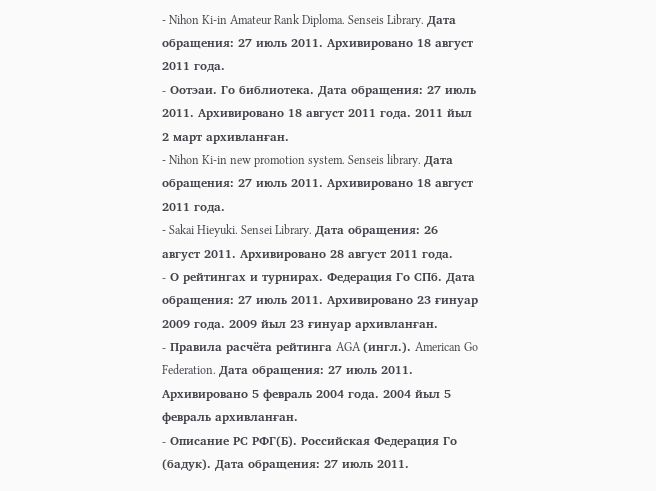- Nihon Ki-in Amateur Rank Diploma. Senseis Library. Дата обращения: 27 июль 2011. Архивировано 18 август 2011 года.
- Оотэаи. Го библиотека. Дата обращения: 27 июль 2011. Архивировано 18 август 2011 года. 2011 йыл 2 март архивланған.
- Nihon Ki-in new promotion system. Senseis library. Дата обращения: 27 июль 2011. Архивировано 18 август 2011 года.
- Sakai Hieyuki. Sensei Library. Дата обращения: 26 август 2011. Архивировано 28 август 2011 года.
- О рейтингах и турнирах. Федерация Го СПб. Дата обращения: 27 июль 2011. Архивировано 23 ғинуар 2009 года. 2009 йыл 23 ғинуар архивланған.
- Правила расчёта рейтинга AGA (ингл.). American Go Federation. Дата обращения: 27 июль 2011. Архивировано 5 февраль 2004 года. 2004 йыл 5 февраль архивланған.
- Описание РС РФГ(Б). Российская Федерация Го (бадук). Дата обращения: 27 июль 2011.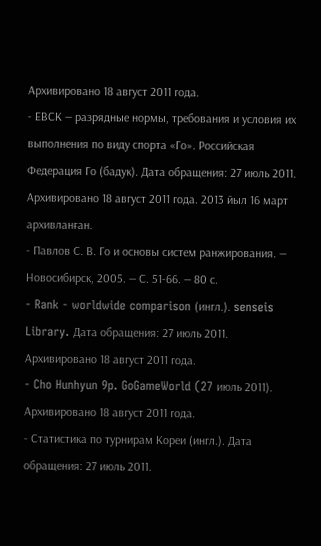Архивировано 18 август 2011 года.
- ЕВСК — разрядные нормы, требования и условия их выполнения по виду спорта «Го». Российская Федерация Го (бадук). Дата обращения: 27 июль 2011. Архивировано 18 август 2011 года. 2013 йыл 16 март архивланған.
- Павлов С. В. Го и основы систем ранжирования. — Новосибирск, 2005. — С. 51-66. — 80 с.
- Rank - worldwide comparison (ингл.). senseis Library. Дата обращения: 27 июль 2011. Архивировано 18 август 2011 года.
- Cho Hunhyun 9p. GoGameWorld (27 июль 2011). Архивировано 18 август 2011 года.
- Статистика по турнирам Кореи (ингл.). Дата обращения: 27 июль 2011.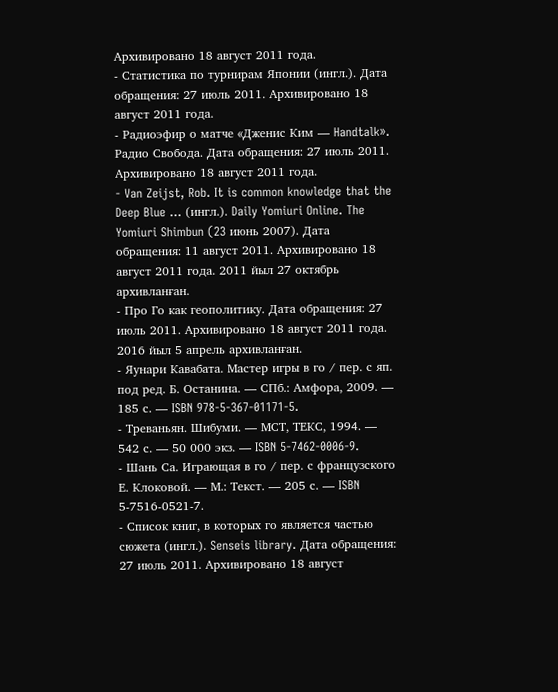Архивировано 18 август 2011 года.
- Статистика по турнирам Японии (ингл.). Дата обращения: 27 июль 2011. Архивировано 18 август 2011 года.
- Радиоэфир о матче «Дженис Ким — Handtalk». Радио Свобода. Дата обращения: 27 июль 2011. Архивировано 18 август 2011 года.
- Van Zeijst, Rob. It is common knowledge that the Deep Blue ... (ингл.). Daily Yomiuri Online. The Yomiuri Shimbun (23 июнь 2007). Дата обращения: 11 август 2011. Архивировано 18 август 2011 года. 2011 йыл 27 октябрь архивланған.
- Про Го как геополитику. Дата обращения: 27 июль 2011. Архивировано 18 август 2011 года. 2016 йыл 5 апрель архивланған.
- Яунари Кавабата. Мастер игры в го / пер. с яп. под ред. Б. Останина. — СПб.: Амфора, 2009. — 185 с. — ISBN 978-5-367-01171-5.
- Треваньян. Шибуми. — МСТ, ТЕКС, 1994. — 542 с. — 50 000 экз. — ISBN 5-7462-0006-9.
- Шань Са. Играющая в го / пер. с французского Е. Клоковой. — М.: Текст. — 205 с. — ISBN 5-7516-0521-7.
- Список книг, в которых го является частью сюжета (ингл.). Senseis library. Дата обращения: 27 июль 2011. Архивировано 18 август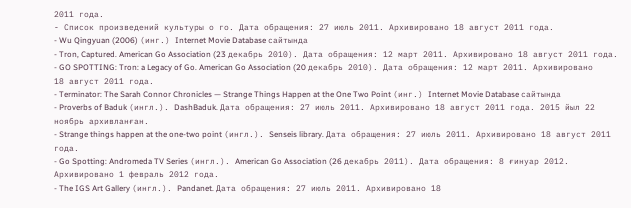2011 года.
- Список произведений культуры о го. Дата обращения: 27 июль 2011. Архивировано 18 август 2011 года.
- Wu Qingyuan (2006) (инг.) Internet Movie Database сайтында
- Tron, Captured. American Go Association (23 декабрь 2010). Дата обращения: 12 март 2011. Архивировано 18 август 2011 года.
- GO SPOTTING: Tron: a Legacy of Go. American Go Association (20 декабрь 2010). Дата обращения: 12 март 2011. Архивировано 18 август 2011 года.
- Terminator: The Sarah Connor Chronicles — Strange Things Happen at the One Two Point (инг.) Internet Movie Database сайтында
- Proverbs of Baduk (ингл.). DashBaduk. Дата обращения: 27 июль 2011. Архивировано 18 август 2011 года. 2015 йыл 22 ноябрь архивланған.
- Strange things happen at the one-two point (ингл.). Senseis library. Дата обращения: 27 июль 2011. Архивировано 18 август 2011 года.
- Go Spotting: Andromeda TV Series (ингл.). American Go Association (26 декабрь 2011). Дата обращения: 8 ғинуар 2012. Архивировано 1 февраль 2012 года.
- The IGS Art Gallery (ингл.). Pandanet. Дата обращения: 27 июль 2011. Архивировано 18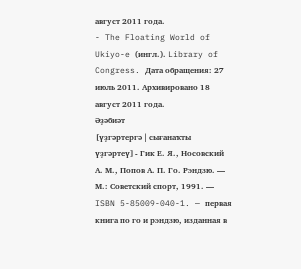август 2011 года.
- The Floating World of Ukiyo-e (ингл.). Library of Congress. Дата обращения: 27 июль 2011. Архивировано 18 август 2011 года.
Әҙәбиәт
[үҙгәртергә | сығанаҡты үҙгәртеү]- Гик Е. Я., Носовский А. М., Попов А. П. Го. Рэндзю. — М.: Советский спорт, 1991. — ISBN 5-85009-040-1. — первая книга по го и рэндзю, изданная в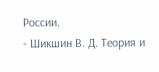России.
- Шикшин В. Д. Теория и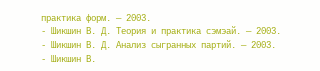практика форм. — 2003.
- Шикшин В. Д. Теория и практика сэмэай. — 2003.
- Шикшин В. Д. Анализ сыгранных партий. — 2003.
- Шикшин В.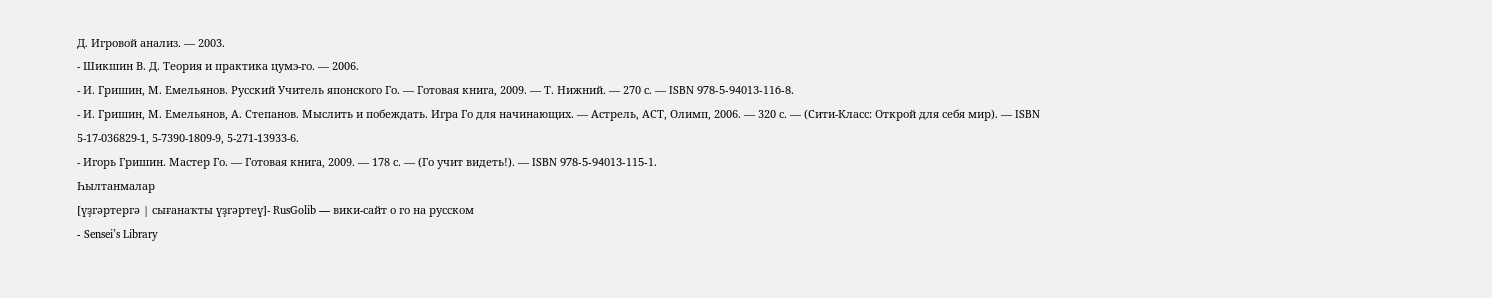Д. Игровой анализ. — 2003.
- Шикшин В. Д. Теория и практика цумэ-го. — 2006.
- И. Гришин, М. Емельянов. Русский Учитель японского Го. — Готовая книга, 2009. — Т. Нижний. — 270 с. — ISBN 978-5-94013-116-8.
- И. Гришин, М. Емельянов, А. Степанов. Мыслить и побеждать. Игра Го для начинающих. — Астрель, АСТ, Олимп, 2006. — 320 с. — (Сити-Класс: Открой для себя мир). — ISBN 5-17-036829-1, 5-7390-1809-9, 5-271-13933-6.
- Игорь Гришин. Мастер Го. — Готовая книга, 2009. — 178 с. — (Го учит видеть!). — ISBN 978-5-94013-115-1.
Һылтанмалар
[үҙгәртергә | сығанаҡты үҙгәртеү]- RusGolib — вики-сайт о го на русском
- Sensei’s Library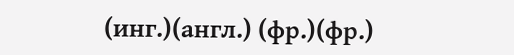(инг.)(англ.) (фр.)(фр.)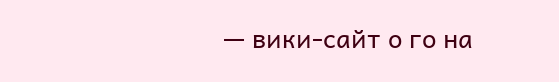— вики-сайт о го на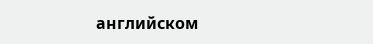английском